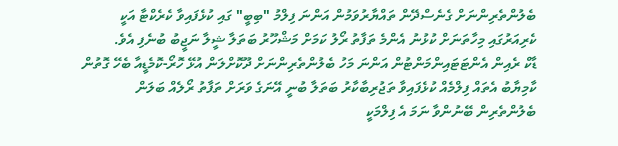ބެލުންތެރިންނަށް ގެނެސްދޭން ތައްޔާރުވަމުން އަންނަ ފިލްމު "ބިބީ" ގައި ކުޅެފައިވާ ކެރެކްޓާ އަކީ ކެރިއަރުގައި މިހާތަނަށް ކުޅުނު އެންމެ ތަފާތު ރޯލު ކަމަށް މަޝްހޫރު ބަތަލާ ޝީލާ ނަޖީބު ބުނެފި އެވެ.
ޑާކް ރެއިން އެންޓަޓައިންމަންޓުން އަންނަ މަހު ބެލުންތެރިންނަށް ދޫކޮށްލަން އުޅޭ ހޮރޯ-ކޮމެޑީއާ ބެހޭ ގޮތުން ކާމިޔާބު އެތައް ފިލްމެއް ކުޅެފައިވާ ތަޖުރިބާކާރު ބަތަލާ ބުނީ އޭނަގެ ވަރަށް ތަފާތު ރޯލެއް ބަލަން ބެލުންތެރިން ބޭނުންވާ ނަމަ އެ ފިލްމަކީ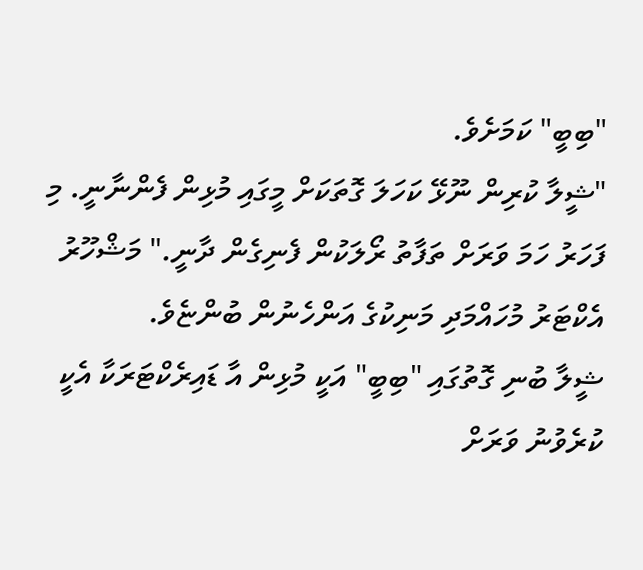"ބިބީ" ކަމަށެވެ.
"ޝީލާ ކުރިން ނޫޅޭ ކަހަލަ ގޮތަކަށް މީގައި މުޅިން ފެންނާނީ. މި ފަހަރު ހަމަ ވަރަށް ތަފާތު ރޯލަކުން ފެނިގެން ދާނީ." މަޝްހޫރު އެކްޓަރު މުހައްމަދި މަނިކުގެ އަންހެނުން ބުންޏެވެ.
ޝީލާ ބުނި ގޮތުގައި "ބިބީ" އަކީ މުޅިން އާ ޑައިރެކްޓަރަކާ އެކީ ކުރެވުނު ވަރަށް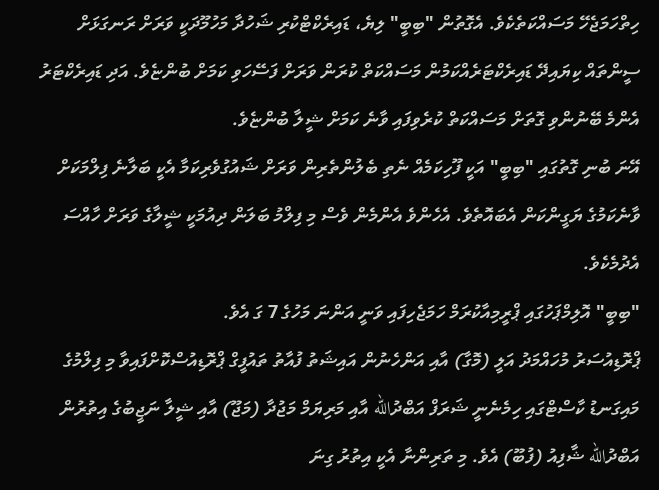ހިތްހަމަޖެހޭ މަސައްކަތެކެވެ. އެގޮތުން "ބިބީ" ލިޔެ، ޑައިރެކްޓްކުރި ޝަހުދާ މަހުމޫދަކީ ވަރަށް ރަނގަޅަށް ސީންތައް ކިޔައިދޭ ޑައިރެކްޓަރެއްކަމުން މަސައްކަތް ކުރަން ވަރަށް ފަސޭހަވި ކަމަށް ބުންޏެވެ. އަދި ޑައިރެކްޓަރު އެންމެ ބޭނުންވި ގޮތަށް މަސައްކަތް ކުރެވިފައި ވާނެ ކަމަށް ޝީލާ ބުންޏެވެ.
އޭނަ ބުނި ގޮތުގައި "ބިބީ" އަކީ ފޫހިކަމެއް ނެތި ބެލުންތެރިން ވަރަށް ޝައުގުވެރިކަމާ އެކީ ބަލާނެ ފިލްމަކަށް ވާނެކަމުގެ ޔަގީންކަން އެބައޮތެވެ. އެހެންވެ އެންމެން ވެސް މި ފިލްމު ބަލަން ދިއުމަކީ ޝީލާގެ ވަރަށް ހާއްސަ އެދުމެކެވެ.
"ބިބީ" އޮލިމްޕަހުގައި ޕްރީމިއާކުރަމް ހަމަޖެހިފައި ވަނީ އަންނަ މަހުގެ 7 ގަ އެވެ.
ޕްރޮޑިއުސަރު މުހައްމަދު އަލީ (މޮގާ) އާއި އަންހެނުން އައިޝަތު ފުއާތު ތައުފީގް ޕްރޮޑިއުސްކޮށްފައިވާ މި ފިލްމުގެ މައިގަނޑު ކާސްޓްގައި ހިމެނެނީ ޝަރަފް އަބްދުالله އާއި މަރިޔަމް މަޖުދާ (މަޖޫ) އާއި ޝީލާ ނަޖީބުގެ އިތުރުން އަބްދުالله ޝާފިއު (ފުބޫ) އެވެ. މި ތަރިންނާ އެކީ އިތުރު ގިނަ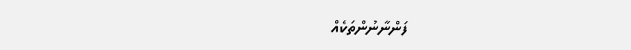ފަންނާނުންތަކެއް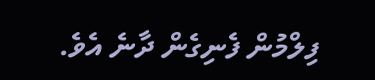ފިލްމުން ފެނިގެން ދާނެ އެވެ.